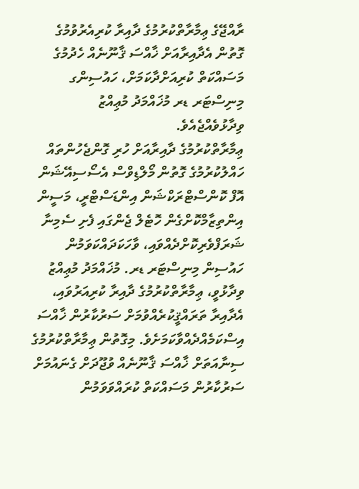ރާއްޖޭގެ ޢިމާރާތްކުރުމުގެ ދާއިރާ ކުރިއެރުވުމުގެ ގޮތުން އެދާއިރާއަށް ޚާއްސަ ޤާނޫނެއް ހެދުމުގެ މަސައްކަތް ކުރިއަށްދާކަމަށް، ހައުސިންގ މިނިސްޓަރ ޑރ މުޚައްމަދު މުޢިއްޒު ވިދާޅުވެއްޖެއެވެ.
ޢިމާރާތްކުރުމުގެ ދާއިރާއަށް ހުރި ގޮންޖެހުންތައް ހައްލުކުރުމުގެ ގޮތުން މޯލްޑިވްސް އެސޯސިއޭޝަން އޮފް ކޮންސްޓްރަކްޝަން އިންޑަސްޓްރީ، މަސީން އިންތިޒާމްކޮށްގެން ހޮޓެލް ޖެންގައި ފެށި ސެމިނާ ޝަރަފްވެރިކޮށްދެއްވައި، ވާހަކަދައްކަވަމުން ހައުސިން މިނިސްޓަރ ޑރ. މުޚައްމަދު މުޢިއްޒު ވިދާޅުވީ، ޢިމާރާތްކުރުމުގެ ދާއިރާ ކުރިއަރުވައި، އެދާއިރާ ތަރައްޤީކުރެއްވުމަށް ސަރުކާރުން ޚާއްސަ އިސްކަމެއްދެއްވާކަމަށެވެ. މިގޮތުން ޢިމާރާތްކުރުމުގެ ސިނާއަތަށް ޚާއްސަ ޤާނޫނެއް ވުޖޫދަށް ގެނައުމަށް ސަރުކާރުން މަސައްކަތް ކުރައްވަވަމުން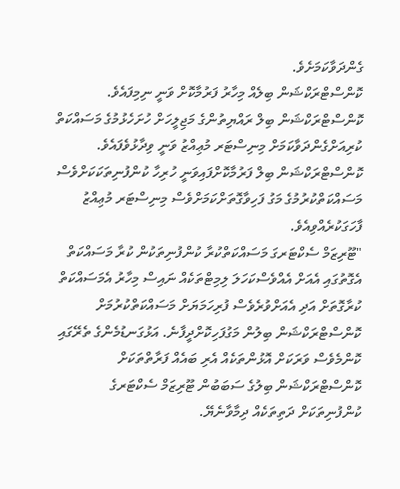ގެންދަވާކަމަށެވެ.
ކޮންސްޓްރަކްޝަން ބިލެއް މިހާރު ފަރުމާކޮށް ވަނީ ނިމިފައެވެ. ކޮންސްޓްރަކްޝަން ބިލް ރައްޔިތުންގެ މަޖިލީހަށް ހުށަހެޅުމުގެ މަސައްކަތް ކުރިއަށްގެންދަވާކަމަށް މިނިސްޓަރ މުޢިއްޒު ވަނީ ވިދާޅުވެފައެވެ. ކޮންސްޓްރަކްޝަން ބިލް ފަރުމާކޮށްފައިވަނީ ހުރިހާ ކުންފުނިތަކަކަށްވެސް މަސައްކަތްކުރުމުގެ މަގު ފަހިވާގޮތަށްކަމަށްވެސް މިނިސްޓަރ މުޢިއްޒު ފާހަގަކުރެއްވިއެވެ.
"ޓޫރިޒަމް ސެކްޓަރގަ މަސައްކަތްކުރާ ކުންފުނިތަކުން ކުރާ މަސައްކަތް އެގޮތުގައި އެއަށް އެއްވެސްކަހަލަ ލިމިޓްތަކެއް ނައިސް މިހާރު އެމަސައްކަތް ކުރާގޮތަށް އަދި އެއަށްވުރެވެސް ފުރިހަމަޔަށް މަސައްކަތްކުރުމަށް ކޮންސްޓްރަކްޝަން ބިލުން މަގުފަހިކޮށްދީފާނެ. އަޅުގަނޑުމެންގެ ތެރޭގައި ކޮންމެވެސް ވަރަކަށް އޮޅުންތަކެއް އެރި ބައެއް ފަރާތްތަކަށް ކޮންސްޓްރަކްޝަން ބިލުގެ ސަބަބުން ޓޫރިޒަމް ސެކްޓަރގެ ކުންފުނިތަކަށް ދަތިތަކެއް ދިމާވާނެޔޭ.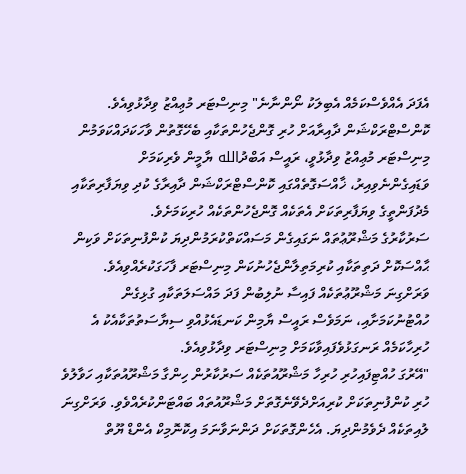އެފަދަ އެއްވެސްކަމެއް އެބިލަކު ނޯންނާނެ" މިނިސްޓަރ މުޢިއްޒު ވިދާޅުވިއެވެ.
ކޮންސްޓްރަކްޝަން ދާއިރާއަށް ހުރި ގޮންޖެހުންތަކާއި ބެހޭގޮތުން ވާހަކަދައްކަވަމުން މިނިސްޓަރ މުޢިއްޒު ވިދާޅުވީ، ރައީސް އަބްދުالله ޔާމީން ވެރިކަމަށް ވަޑައިގެންނެވިއިރު، ޚާއްސަގޮތެއްގައި ކޮންސްޓްރަކްޝަން ދާއިރާގެ ކުދި ވިޔަފާރިތަކާއި މެދުފަންތީގެ ވިޔަފާރިތަކަށް އެތަކެއް ގޮންޖެހުންތަކެއް ހުރިކަމަށެވެ.
ސަރުކާރުގެ މަޝްރޫޢުތައް ނަގައިގެން މަސައްކަތްކުރަމުންދިޔަ ކުންފުނިތަކަށް ވަކިން ޙާއްސަކޮށް ދަތިތަކާއި ކުރިމަތިލާންޖެހުނުކަން މިނިސްޓަރ ފާހަގަކުރެއްވިއެވެ. ވަރަށްގިނަ މަޝްރޫޢުތަކެއް ފައިސާ ނުލިބުން ފަދަ މައްސަލަތަކާއި ގުޅިގެން ހުއްޓުނުކަމަށާއި، ނަމަވެސް ރައީސް ޔާމިން ކަނޑައެޅުއްވި ސިޔާސަތުތަކާއެކު އެ ހުރިހާކަމެއް ރަނގަޅުވެފައިވާކަމަށް މިނިސްޓަރ ވިދާޅުވިއެވެ.
"އޭރުގަ ހުއްޓިފައިހުރި ހުރިހާ މަޝްރޫއުތަކެއް ސަރުކާރުން ހިންގާ މަޝްރޫއުތަކާއި ހަވާލުވެ ހުރި ކުންފުނިތަކަށް ކުރިއަށްދެވޭނެގޮތަށް މަޝްރޫއުތައް ބައްޓަންކުރެއްވެވި. ވަރަށްގިނަ ލުއިތަކެއް ދެވެމުންދިޔަ. އެހެންގޮތަކަށް ދަންނަވާނަމަ އިކޮނޮމިކް އެންޑް ޔޫތް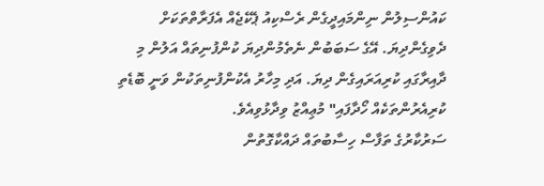ކައުންސިލުން ނިންމައިދީގެން ރެސްކިއު ޕެކޭޖެއް އެފަރާތްތަކަށް ދެވިގެންދިޔަ. އޭގެ ސަބަބުން ނެތެމުންދިޔަ ކުންފުނިތައް އަލުން މި ދާއިރާގައި ކުރިއަރައިގެން ދިޔަ. އަދި މިހާރު އެކުންފުނިތަކުން ވަނީ ބޮޑެތި ކުރިއެރުންތަކެއް ހޯދާފައި" މުޢިއްޒު ވިދާޅުވިއެވެ.
ސަރުކާރުގެ ތަފާސް ހިސާބުތައް ދައްކާގޮތުން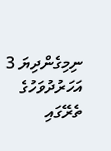ނިމިގެންދިޔަ 3 އަހަރުދުވަހުގެ ތެރޭގައި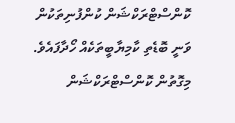ކޮންސްޓްރަކްޝަން ކުންފުނިތަކުން ވަނީ ބޮޑެތި ކާމިޔާބީތަކެއް ހޯދާފައެވެ. މިގޮތުން ކޮންސްޓްރަކްޝަން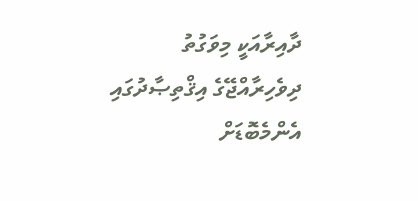ދާއިރާއަކީ މިވަގުތު ދިވެހިރާއްޖޭގެ އިޤްތިޞާދުގައި އެންމެބޮޑަށް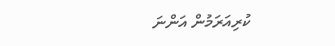ކުރިއަރަމުން އަންނަ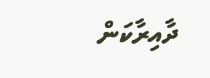ދާއިރާކަން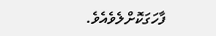ފާހަގަކޮށްލެވެއެވެ.